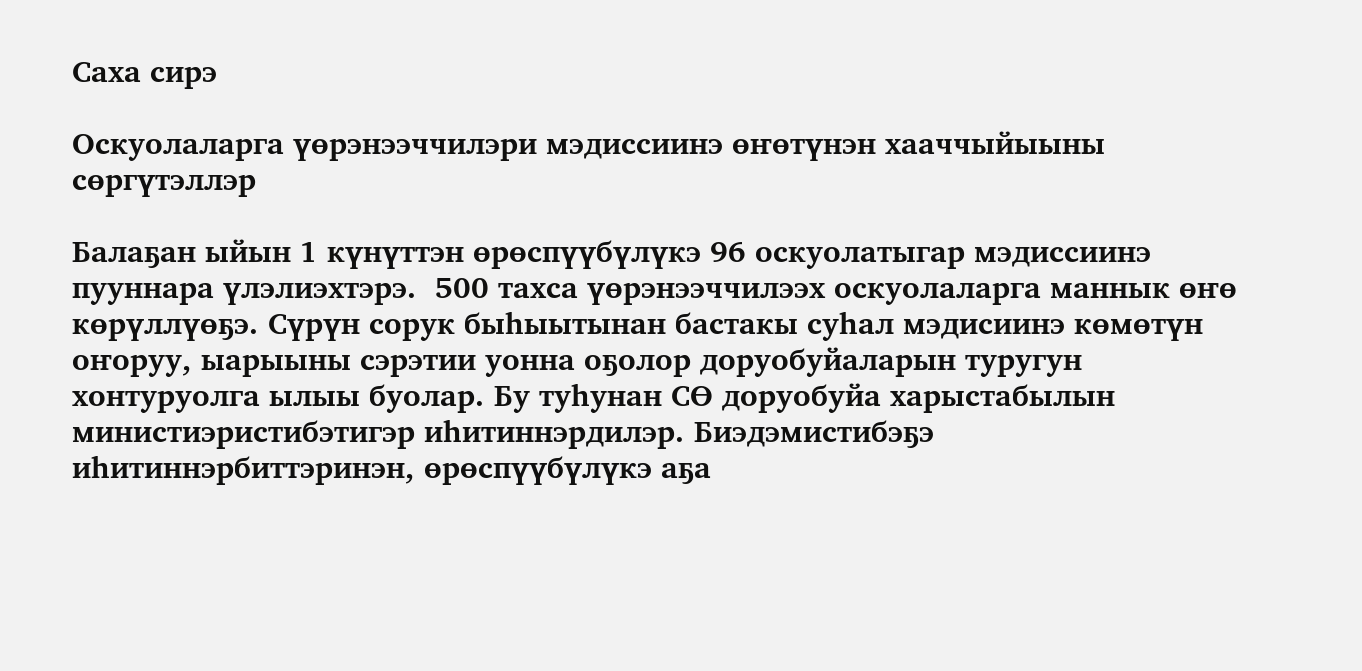Саха сирэ

Оскуолаларга үөрэнээччилэри мэдиссиинэ өҥөтүнэн хааччыйыыны сөргүтэллэр

Балаҕан ыйын 1 күнүттэн өрөспүүбүлүкэ 96 оскуолатыгар мэдиссиинэ пууннара үлэлиэхтэрэ.  500 тахса үөрэнээччилээх оскуолаларга маннык өҥө көрүллүөҕэ. Сүрүн сорук быһыытынан бастакы суһал мэдисиинэ көмөтүн оҥоруу, ыарыыны сэрэтии уонна оҕолор доруобуйаларын туругун хонтуруолга ылыы буолар. Бу туһунан СӨ доруобуйа харыстабылын министиэристибэтигэр иһитиннэрдилэр. Биэдэмистибэҕэ иһитиннэрбиттэринэн, өрөспүүбүлүкэ аҕа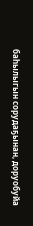баһылыгын сорудаҕынан, доруобуйа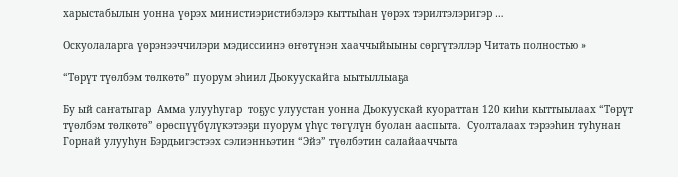харыстабылын уонна үөрэх министиэристибэлэрэ кыттыһан үөрэх тэрилтэлэригэр …

Оскуолаларга үөрэнээччилэри мэдиссиинэ өҥөтүнэн хааччыйыыны сөргүтэллэр Читать полностью »

“Төрүт түөлбэм төлкөтө” пуорум эһиил Дьокуускайга ыытыллыаҕа

Бу ый саҥатыгар  Амма улууһугар  тоҕус улуустан уонна Дьокуускай куораттан 120 киһи кыттыылаах “Төрүт түөлбэм төлкөтө” өрөспүүбүлүкэтээҕи пуорум үһүс төгүлүн буолан ааспыта.  Суолталаах тэрээһин туһунан Горнай улууһун Бэрдьигэстээх сэлиэнньэтин “Эйэ” түөлбэтин салайааччыта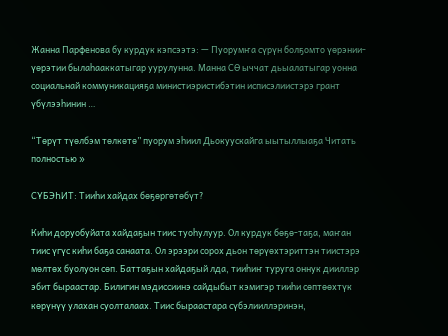Жанна Парфенова бу курдук кэпсээтэ: — Пуорумҥа сүрүн болҕомто үөрэнии-үөрэтии былаһааккатыгар уурулунна. Манна СӨ ыччат дьыалатыгар уонна социальнай коммуникацияҕа министиэристибэтин исписэлиистэрэ грант үбүлээһинин …

“Төрүт түөлбэм төлкөтө” пуорум эһиил Дьокуускайга ыытыллыаҕа Читать полностью »

СҮБЭҺИТ: Тииһи хайдах бөҕөргөтөбүт?

Киһи доруобуйата хайдаҕын тиис туоһулуур. Ол курдук бөҕө-таҕа, маҥан тиис үгүс киһи баҕа санаата. Ол эрээри сорох дьон төрүөхтэриттэн тиистэрэ мөлтөх буолуон сөп. Баттаҕын хайдаҕый лда, тииһиҥ туруга оннук дииллэр эбит быраастар. Билигин мэдиссиинэ сайдыбыт кэмигэр тииһи сөптөөхтүк көрүнүү улахан суолталаах. Тиис быраастара сүбэлииллэринэн,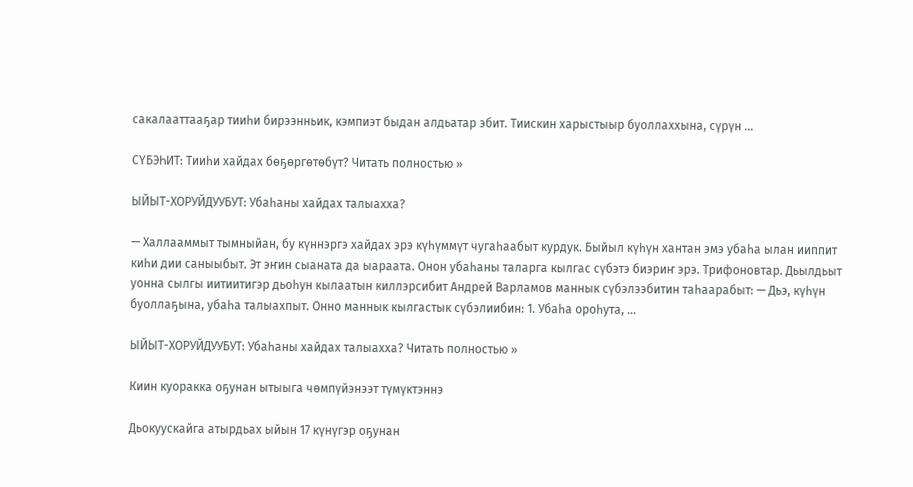сакалааттааҕар тииһи бирээнньик, кэмпиэт быдан алдьатар эбит. Тиискин харыстыыр буоллаххына, сүрүн …

СҮБЭҺИТ: Тииһи хайдах бөҕөргөтөбүт? Читать полностью »

ЫЙЫТ-ХОРУЙДУУБУТ: Убаһаны хайдах талыахха?

— Халлааммыт тымныйан, бу күннэргэ хайдах эрэ күһүммүт чугаһаабыт курдук. Быйыл күһүн хантан эмэ убаһа ылан ииппит киһи дии саныыбыт. Эт эҥин сыаната да ыараата. Онон убаһаны таларга кылгас сүбэтэ биэриҥ эрэ. Трифоновтар. Дьылдьыт уонна сылгы иитиитигэр дьоһун кылаатын киллэрсибит Андрей Варламов маннык сүбэлээбитин таһаарабыт: — Дьэ, күһүн буоллаҕына, убаһа талыахпыт. Онно маннык кылгастык сүбэлиибин: 1. Убаһа ороһута, …

ЫЙЫТ-ХОРУЙДУУБУТ: Убаһаны хайдах талыахха? Читать полностью »

Киин куоракка оҕунан ытыыга чөмпүйэнээт түмүктэннэ

Дьокуускайга атырдьах ыйын 17 күнүгэр оҕунан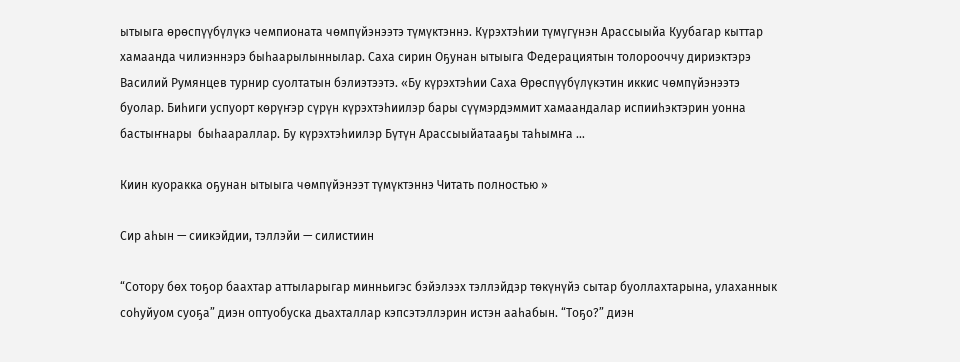ытыыга өрөспүүбүлүкэ чемпионата чөмпүйэнээтэ түмүктэннэ. Күрэхтэһии түмүгүнэн Арассыыйа Куубагар кыттар хамаанда чилиэннэрэ быһаарылыннылар. Саха сирин Оҕунан ытыыга Федерациятын толорооччу дириэктэрэ Василий Румянцев турнир суолтатын бэлиэтээтэ. «Бу күрэхтэһии Саха Өрөспүүбүлүкэтин иккис чөмпүйэнээтэ буолар. Биһиги успуорт көрүҥэр сүрүн күрэхтэһиилэр бары сүүмэрдэммит хамаандалар испииһэктэрин уонна бастыҥнары  быһаараллар. Бу күрэхтэһиилэр Бүтүн Арассыыйатааҕы таһымҥа …

Киин куоракка оҕунан ытыыга чөмпүйэнээт түмүктэннэ Читать полностью »

Сир аһын — сиикэйдии, тэллэйи — силистиин

“Сотору бөх тоҕор баахтар аттыларыгар минньигэс бэйэлээх тэллэйдэр төкүнүйэ сытар буоллахтарына, улаханнык соһуйуом суоҕа” диэн оптуобуска дьахталлар кэпсэтэллэрин истэн ааһабын. “Тоҕо?” диэн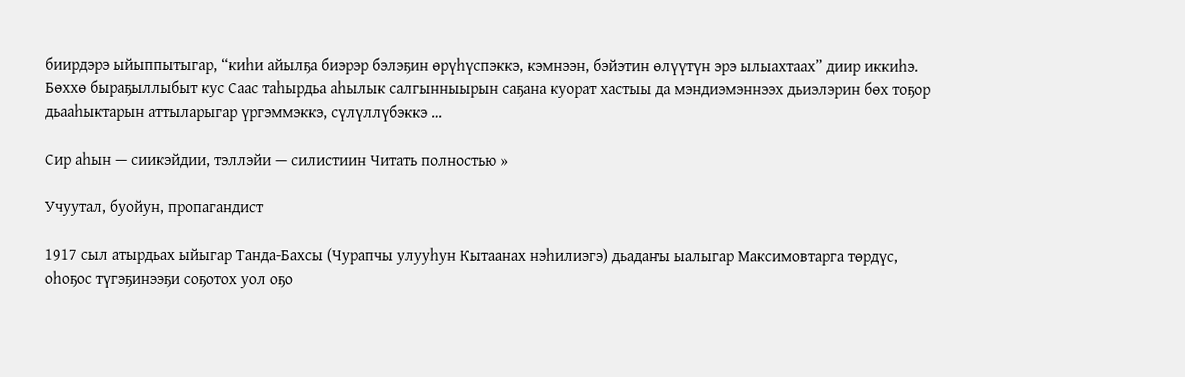биирдэрэ ыйыппытыгар, “киһи айылҕа биэрэр бэлэҕин өрүһүспэккэ, кэмнээн, бэйэтин өлүүтүн эрэ ылыахтаах” диир иккиһэ. Бөххө быраҕыллыбыт кус Саас таһырдьа аһылык салгынныырын саҕана куорат хастыы да мэндиэмэннээх дьиэлэрин бөх тоҕор дьааһыктарын аттыларыгар үргэммэккэ, сүлүллүбэккэ …

Сир аһын — сиикэйдии, тэллэйи — силистиин Читать полностью »

Учуутал, буойун, пропагандист

1917 сыл атырдьах ыйыгар Танда-Бахсы (Чурапчы улууһун Кытаанах нэһилиэгэ) дьадаҥы ыалыгар Максимовтарга төрдүс, оһоҕос түгэҕинээҕи соҕотох уол оҕо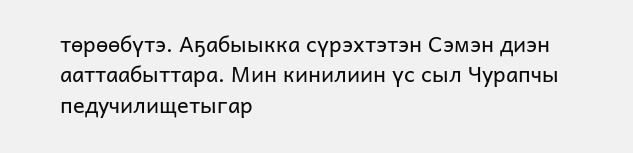төрөөбүтэ. Аҕабыыкка сүрэхтэтэн Сэмэн диэн ааттаабыттара. Мин кинилиин үс сыл Чурапчы педучилищетыгар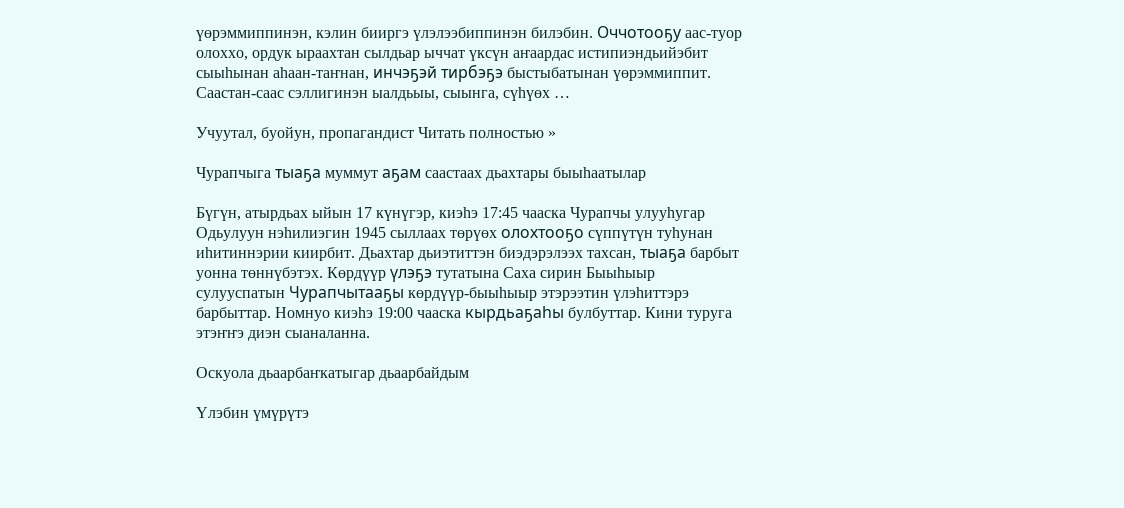үөрэммиппинэн, кэлин бииргэ үлэлээбиппинэн билэбин. Оччотооҕу аас-туор олоххо, ордук ыраахтан сылдьар ыччат үксүн аҥаардас истипиэндьийэбит сыыһынан аһаан-таҥнан, инчэҕэй тирбэҕэ быстыбатынан үөрэммиппит. Саастан-саас сэллигинэн ыалдьыы, сыынга, сүһүөх …

Учуутал, буойун, пропагандист Читать полностью »

Чурапчыга тыаҕа муммут аҕам саастаах дьахтары быыһаатылар

Бүгүн, атырдьах ыйын 17 күнүгэр, киэһэ 17:45 чааска Чурапчы улууһугар Одьулуун нэһилиэгин 1945 сыллаах төрүөх олохтооҕо сүппүтүн туһунан иһитиннэрии киирбит. Дьахтар дьиэтиттэн биэдэрэлээх тахсан, тыаҕа барбыт уонна төннүбэтэх. Көрдүүр үлэҕэ тутатына Саха сирин Быыһыыр сулууспатын Чурапчытааҕы көрдүүр-быыһыыр этэрээтин үлэһиттэрэ барбыттар. Номнуо киэһэ 19:00 чааска кырдьаҕаһы булбуттар. Кини туруга этэҥҥэ диэн сыаналанна.

Оскуола дьаарбаҥкатыгар дьаарбайдым

Үлэбин үмүрүтэ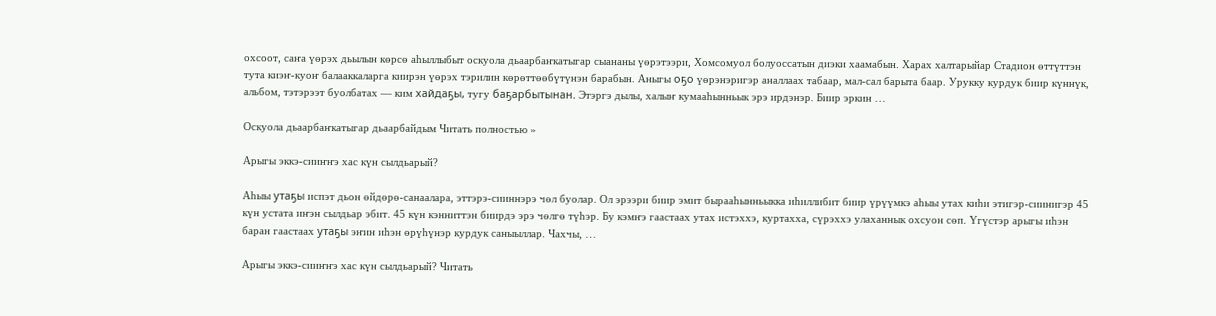охсоот, саҥа үөрэх дьылын көрсө аһыллыбыт оскуола дьаарбаҥкатыгар сыананы үөрэтээри, Хомсомуол болуоссатын диэки хаамабын. Харах халтарыйар Стадион өттүттэн тута киэҥ-куоҥ балааккаларга киирэн үөрэх тэрилин көрөттөөбүтүнэн барабын. Аныгы оҕо үөрэнэригэр аналлаах табаар, мал-сал барыта баар. Урукку курдук биир күннүк, альбом, тэтэрээт буолбатах — ким хайдаҕы, тугу баҕарбытынан. Этэргэ дылы, халыҥ кумааһынньык эрэ ирдэнэр. Биир эркин …

Оскуола дьаарбаҥкатыгар дьаарбайдым Читать полностью »

Арыгы эккэ-сииҥҥэ хас күн сылдьарый?

Аһыы утаҕы испэт дьон өйдөрө-санаалара, эттэрэ-сииннэрэ чөл буолар. Ол эрээри биир эмит бырааһынньыкка иһиллибит биир үрүүмкэ аһыы утах киһи этигэр-сиинигэр 45  күн устата иҥэн сылдьар эбит. 45 күн кэнниттэн биирдэ эрэ чөлгө түһэр. Бу кэмҥэ гаастаах утах истэххэ, куртахха, сүрэххэ улаханнык охсуон сөп. Үгүстэр арыгы иһэн баран гаастаах утаҕы эҥин иһэн өрүһүнэр курдук саныыллар. Чахчы, …

Арыгы эккэ-сииҥҥэ хас күн сылдьарый? Читать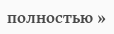полностью »